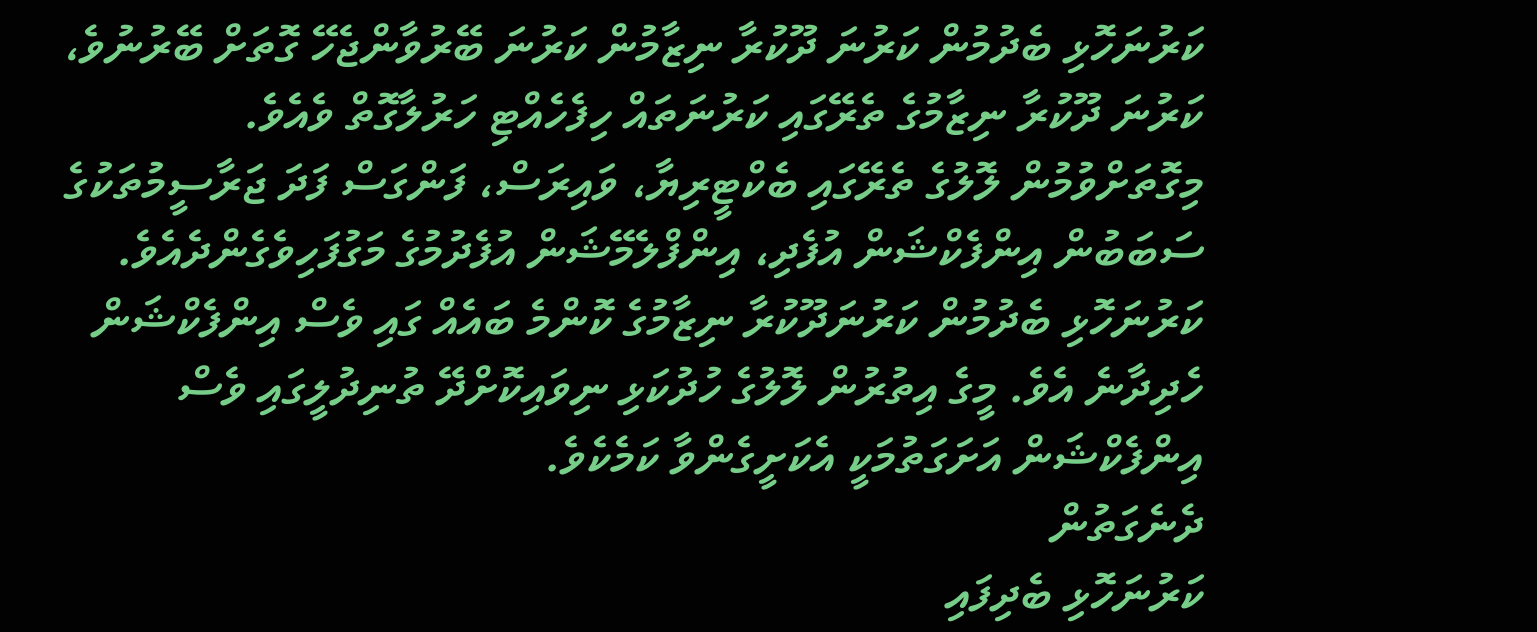ކަރުނަހޮޅި ބެދުމުން ކަރުނަ ދޫކުރާ ނިޒާމުން ކަރުނަ ބޭރުވާންޖެހޭ ގޮތަށް ބޭރުނުވެ، ކަރުނަ ދޫކުރާ ނިޒާމުގެ ތެރޭގައި ކަރުނަތައް ހިފެހެއްޓި ހަރުލާގޮތް ވެއެވެ. މިގޮތަށްވުމުން ލޮލުގެ ތެރޭގައި ބެކްޓީރިޔާ، ވައިރަސް، ފަންގަސް ފަދަ ޖަރާސީމުތަކުގެ ސަބަބުން އިންފެކްޝަން އުފެދި، އިންފްލެމޭޝަން އުފެދުމުގެ މަގުފަހިވެގެންދެއެވެ. ކަރުނަހޮޅި ބެދުމުން ކަރުނަދޫކުރާ ނިޒާމުގެ ކޮންމެ ބައެއް ގައި ވެސް އިންފެކްޝަން ހެދިދާނެ އެވެ. މީގެ އިތުރުން ލޮލުގެ ހުދުކަޅި ނިވައިކޮށްދޭ ތުނިދުލީގައި ވެސް އިންފެކްޝަން އަށަގަތުމަކީ އެކަށީގެންވާ ކަމެކެވެ.
ދެނެގަތުން
ކަރުނަހޮޅި ބެދިފައި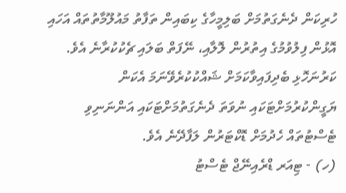ހުރިކަން ދެނެގަތުމަށް ބަލިމީހާގެ ކިބައިން ތަފާތު މައުލޫމާތުތައް އަހައި އޮޅުން ފިލުވުމުގެ އިތުރުން ލޮލާއި، ނޭފަތް ބަލައި ޗެކުކުރާނެ އެވެ. ކަރުނަހޮޅި ބެދިފައިވާކަމަށް ޝައްކުކުރެވޭނަމަ އެކަން ޔަގީންކުރުމަށްޓަކައި ނުވަތަ ދެނެގަތުމަށްޓަކައި އަންނަނިވި ޓެސްޓުތައް ހެދުމަށް ޑޮކްޓަރުން ލަފާދޭނެ އެވެ.
(ހ) - ޓިއަރ ޑްރެއިނޭޖް ޓެސްޓު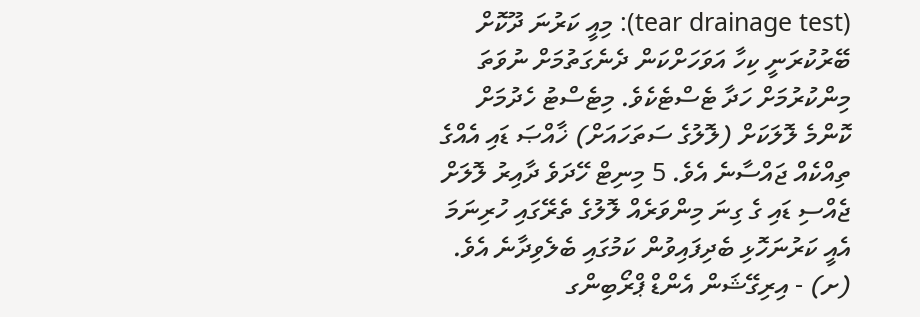(tear drainage test): މިއީ ކަރުނަ ދޫކޮށް ބޭރުކުރަނީ ކިހާ އަވަހަށްކަން ދެނެގަތުމަށް ނުވަތަ މިންކުރުމަށް ހަދާ ޓެސްޓެކެވެ. މިޓެސްޓު ހެދުމަށް ކޮންމެ ލޮލަކަށް (ލޮލުގެ ސަތަހައަށް) ޚާއްޞަ ޑައި އެއްގެ ތިއްކެއް ޖައްސާނެ އެވެ. 5 މިނިޓް ހޭދަވެ ދާއިރު ލޮލަށް ޖެއްސި ޑައި ގެ ގިނަ މިންވަރެއް ލޮލުގެ ތެރޭގައި ހުރިނަމަ އެއީ ކަރުނަހޮޅި ބެދިފައިވުން ކަމުގައި ބެލެވިދާނެ އެވެ.
(ށ) - އިރިގޭޝަން އެންޑް ޕްރޯބިންގ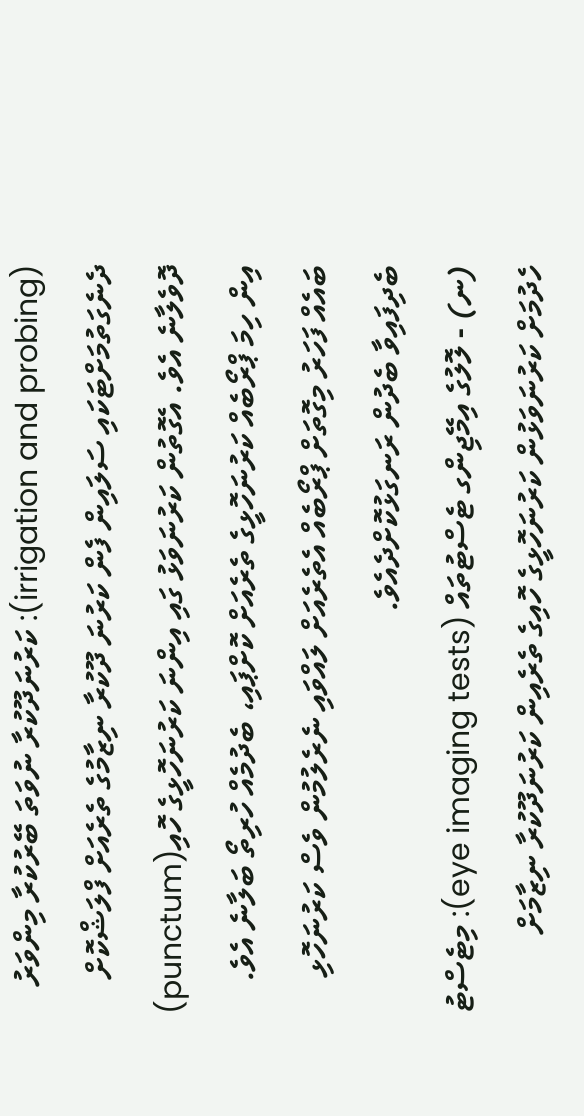(irrigation and probing): ކަރުނަދޫކުރާ ނުވަތަ ބޭރުކުރާ މިންވަރު ދެނެގަތުމަށްޓަކައި ސަލައިން ފެން ކަރުނަ ދޫކުރާ ނިޒާމުގެ ތެރެއަށް ފްލަޝްކޮށް ދޮވެލާނެ އެވެ. އެގޮތުން ކަރުނަވަޅު ގައި އިންނަ ކަރުނަހޮޅީގެ ހޮއި(punctum) އިން ހިމަ ޕްރޯބެއް ކަރުނަހޮޅީގެ ތެރެއަށް ކޮށްޕައި، ބެދުމެއް ހުރިތޯ ބަލާނެ އެވެ. ބައެއް ފަހަރު މިގޮތަށް ޕްރޯބެއް އެތެރެއަށް ލައްވައި ނެރެލުމުން ވެސް ކަރުނަހޮޅި ބެދިފައިވާ ބެދުން ރަނގަޅުކޮށްދެއެވެ.
(ނ) - ލޮލުގެ އިމޭޖިންގ ޓެސްޓުތައް (eye imaging tests): މިޓެސްޓު ހެދުމަށް ކަރުނަވަޅުން ކަރުނަހޮޅީގެ ހޮއިގެ ތެރެއިން ކަރުނަދޫކުރާ ނިޒާމަށް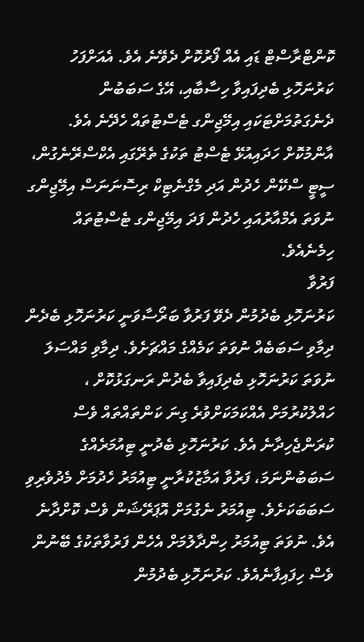ކޮންޓްރާސްޓް ޑައި އެއް ފޯރުކޮށް ދެވޭނެ އެވެ. އެއަށްފަހު ކަރުނަހޮޅި ބެދިފައިވާ ހިސާބާއި، އޭގެ ސަބަބުން ދެނެގަތުމަށްޓަކައި އިމޭޖިންގ ޓެސްޓުތައް ހެދޭނެ އެވެ. އާންމުކޮށް ހަދައިއުޅޭ ޓެސްޓު ތަކުގެ ތެރޭގައި އެކްސްރޭނެގުން، ސީޓީ ސްކޭން ހެދުން އަދި މެގްނެޓިކް ރިސޮނަނަސް އިމޭޖިންގ ނުވަތަ އެމްއާރުއައި ހެދުން ފަދަ އިމޭޖިންގ ޓެސްޓުތައް ހިމެނެއެވެ.
ފަރުވާ
ކަރުނަހޮޅި ބެދުމުން ދެވޭ ފަރުވާ ބަރޯސާވަނީ ކަރުނަހޮޅި ބެދެން ދިމާވި ސަބަބެއް ނުވަތަ ކަމެއްގެ މައްޗަށެވެ. ދިމާވި މައްސަލަ ނުވަތަ ކަރުނަހޮޅި ބެދިފައިވާ ބެދުން ރަނގަޅުކޮށް ، ހައްލުކުރުމަށް އެއްކަމަކަށްވުރެ ގިނަ ކަންތައްތައް ވެސް ކުރަންޖެހިދާނެ އެވެ. ކަރުނަހޮޅި ބެދުނީ ޓިއުމަރެއްގެ ސަބަބުންނަމަ، ފަރުވާ އަމާޒުކުރާނީ ޓިއުމަރު ހެދުމަށް މެދުވެރިވި ސަބަބަކަށެވެ. ޓިއުމަރު ނެގުމަށް އޮޕަރޭޝަން ވެސް ކޮށްދާނެ އެވެ. ނުވަތަ ޓިއުމަރު ހިންދާލުމަށް އެހެން ފަރުވާތަކުގެ ބޭނުން ވެސް ހިފައިފާނެއެވެ. ކަރުނަހޮޅި ބެދުމުން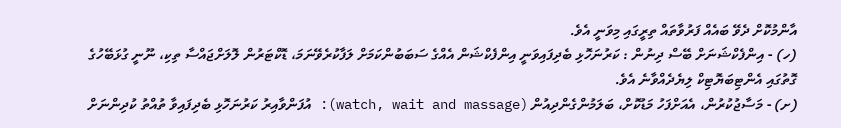އާންމުކޮށް ދެވޭ ބައެއް ފަރުވާތައް ތިރީގައި މިވަނީ އެވެ.
(ހ) - އިންފެކްޝަނަށް ބޭސް ދިނުން : ކަރުނަހޮޅި ބެދިފައިވަނީ އިންފެކްޝަން އެއްގެ ސަބަބުންކަމަށް ލަފާކުރެވޭނަމަ، ޑޮކްޓަރުން ލޮލަށްޖައްސާ ތިކި، ނޫނީ ގުޅަބޭހުގެ ގޮތުގައި އެންޓިބަޔޮޓިކް ލިޔެދެއްވާނެ އެވެ.
(ށ) - މަސާޖުކުރުން، އެއަށްފަހު މަޑުކޮށް، ބަލަމުންގެންދިއުން (watch, wait and massage): އުފަންވާއިރު ކަރުނަހޮޅި ބެދިފައިވާ ތުއްތު ކުދިންނަށް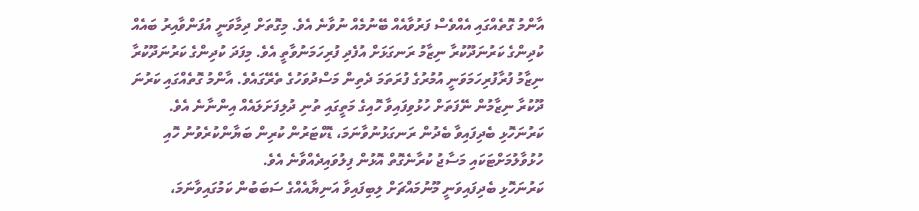އާންމު ގޮތެއްގައި އެއްވެސް ފަރުވާއެއް ބޭނުމެއް ނުވާނެ އެވެ. މިގޮތަށް ދިމާވަނީ އުފަންވާއިރު ބައެއް ކުދިންގެ ކަރުނަދޫކުރާ ނިޒާމު ރަނގަޅަށް އުފެދި ފުރިހަމަނުވާތީ އެވެ. މިފަދަ ކުދިންގެ ކަރުނަދޫކުރާ ނިޒާމު ފުރާފުރިހަމަވަނީ އުމުރުގެ ފުރަތަމަ ދެތިން މަސްދުވަހުގެ ތެރޭގައެވެ. އާންމު ގޮތެއްގައި ކަރުނަ ދޫކުރާ ނިޒާމުން ނޭފަތަށް ހުޅުވިފައިވާ ހޮއިގެ މަތީގައި ތުނި ދުލިފަށަލައެއް އިންނާނެ އެވެ. ކަރުނަހޮޅި ބެދިފައިވާ ބެދުން ރަނގަޅުނުވާނަމަ، ޑޮކްޓަރުން ކުރިން ބަޔާންކުރެވުނު ހޮއި ހުޅުވާލުމަށްޓަކައި މަސާޖު ކުރާނެގޮތް އޮޅުން ފިލުވައިދެއްވާނެ އެވެ.
ކަރުނަހޮޅި ބެދިފައިވަނީ މޫނުމައްޗަށް ލިބިފައިވާ އަނިޔާއެއްގެ ސަބަބުން ކަމުގައިވާނަމަ،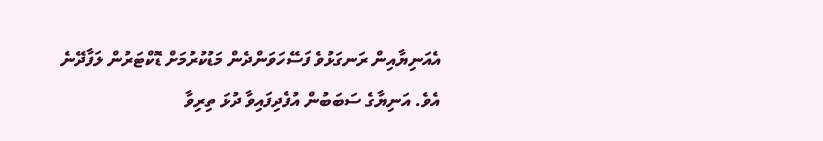އެއަނިޔާއިން ރަނގަޅުވެ ފަސޭހަވަންދެން މަޑުކުރުމަށް ޑޮކްޓަރުން ލަފާދޭނެ އެވެ. އަނިޔާގެ ސަބަބުން އުފެދިފައިވާ ދުޅަ ތިރިވާ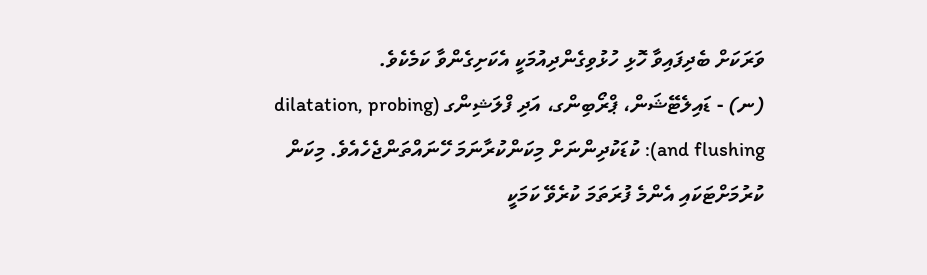ވަރަކަށް ބެދިފައިވާ ހޮޅި ހުޅުވިގެންދިއުމަކީ އެކަށިގެންވާ ކަމެކެވެ.
(ނ) - ޑައިލެޓޭޝަން، ޕްރޯބިންގ، އަދި ފްލަޝިންގ (dilatation, probing and flushing): ކުޑަކުދިންނަށް މިކަންކުރާނަމަ ހޭނައްތަންޖެހެއެވެ. މިކަން ކުރުމަށްޓަކައި އެންމެ ފުރަތަމަ ކުރެވޭ ކަމަކީ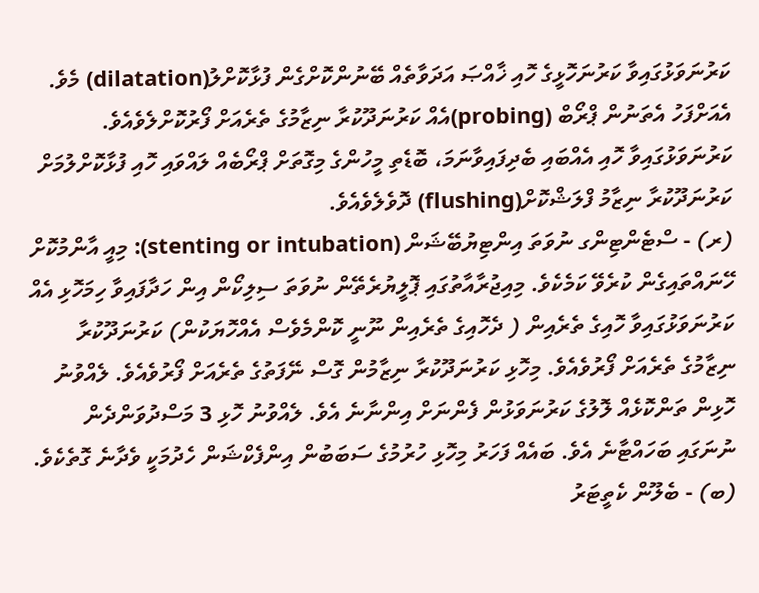ކަރުނަވަޅުގައިވާ ކަރުނަހޮޅީގެ ހޮއި ޚާއްޞަ އަދަވާތެއް ބޭނުންކޮށްގެން ފުޅާކޮށްލު(dilatation) މެވެ. އެއަށްފަހު އެތަނުން ޕްރޯބް (probing)އެއް ކަރުނަދޫކުރާ ނިޒާމުގެ ތެރެއަށް ފޯރުކޮށްލެވެއެވެ. ކަރުނަވަޅުގައިވާ ހޮއި އެއްބައި ބެދިފައިވާނަމަ، ބޮޑެތި މީހުންގެ މިގޮތަށް ޕްރޯބެއް ލައްވައި ހޮއި ފުޅާކޮށްލުމަށް ކަރުނަދޫކުރާ ނިޒާމު ފްލަޝްކޮށް(flushing) ދޮވެލެވެއެވެ.
(ރ) - ސްޓެންޓިންގ ނުވަތަ އިންޓިޔުބޭޝަން (stenting or intubation): މިއީ އާންމުކޮށް ހޭނައްތައިގެން ކުރެވޭ ކަމެކެވެ. މިއިޖުރާއާތުގައި ޕޮލީޔުރެތޭން ނުވަތަ ސިލިކޯން އިން ހަދާފައިވާ ހިމަހޮޅި އެއް ކަރުނަވަޅުގައިވާ ހޮއިގެ ތެރެއިން ( ދެހޮއިގެ ތެރެއިން ނޫނީ ކޮންމެވެސް އެއްހޮޔަކުން) ކަރުނަދޫކުރާ ނިޒާމުގެ ތެރެއަށް ފޯރުވެއެވެ. މިހޮޅި ކަރުނަދޫކުރާ ނިޒާމުން ގޮސް ނޭފަތުގެ ތެރެއަށް ފޯރުވެއެވެ. ލެއްވުނު ހޮޅިން ތަންކޮޅެއް ލޮލުގެ ކަރުނަވަޅުން ފެންނަށް އިންނާނެ އެވެ. ލެއްވުނު ހޮޅި 3 މަސްދުވަންދެން ނުނަގައި ބަހައްޓާނެ އެވެ. ބައެއް ފަހަރު މިހޮޅި ހުރުމުގެ ސަބަބުން އިންފެކްޝަން ހެދުމަކީ ވެދާނެ ގޮތެކެވެ.
(ބ) - ބެލޫން ކެތީޓަރު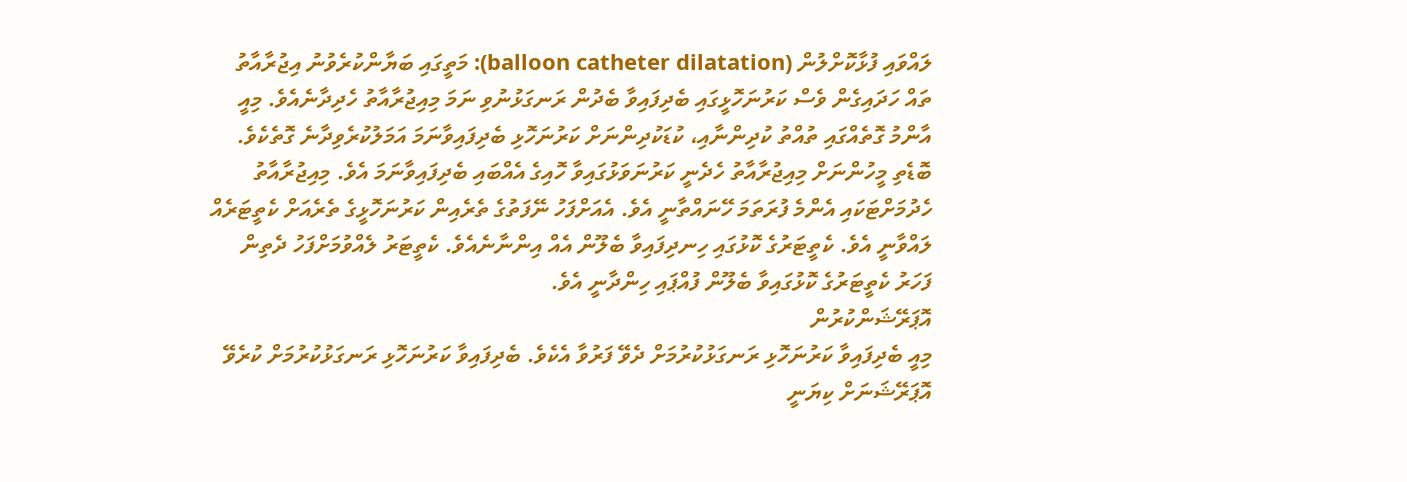ލައްވައި ފުޅާކޮށްލުން (balloon catheter dilatation): މަތީގައި ބަޔާންކުރެވުނު އިޖުރާއާތު ތައް ހަދައިގެން ވެސް ކަރުނަހޮޅީގައި ބެދިފައިވާ ބެދުން ރަނގަޅުނުވި ނަމަ މިއިޖުރާއާތު ހެދިދާނެއެވެ. މިއީ އާންމު ގޮތެއްގައި ތުއްތު ކުދިންނާއި، ކުޑަކުދިންނަށް ކަރުނަހޮޅި ބެދިފައިވާނަމަ އަމަލުކުރެވިދާނެ ގޮތެކެވެ. ބޮޑެތި މީހުންނަށް މިއިޖުރާއާތު ހެދެނީ ކަރުނަވަޅުގައިވާ ހޮއިގެ އެއްބައި ބެދިފައިވާނަމަ އެވެ. މިއިޖުރާއާތު ހެދުމަށްޓަކައި އެންމެ ފުރަތަމަ ހޭނައްތާނީ އެވެ. އެއަށްފަހު ނޭފަތުގެ ތެރެއިން ކަރުނަހޮޅީގެ ތެރެއަށް ކެތީޓަރެއް ލައްވާނީ އެވެ. ކެތީޓަރުގެ ކޮޅުގައި ހިނދިފައިވާ ބެލޫން އެއް އިންނާނެއެވެ. ކެތީޓަރު ލެއްވުމަށްފަހު ދެތިން ފަހަރު ކެތީޓަރުގެ ކޮޅުގައިވާ ބެލޫން ފުއްޕައި ހިންދާނީ އެވެ.
އޮޕަރޭޝަންކުރުން
މިއީ ބެދިފައިވާ ކަރުނަހޮޅި ރަނގަޅުކުރުމަށް ދެވޭ ފަރުވާ އެކެވެ. ބެދިފައިވާ ކަރުނަހޮޅި ރަނގަޅުކުރުމަށް ކުރެވޭ އޮޕަރޭޝަނަށް ކިޔަނީ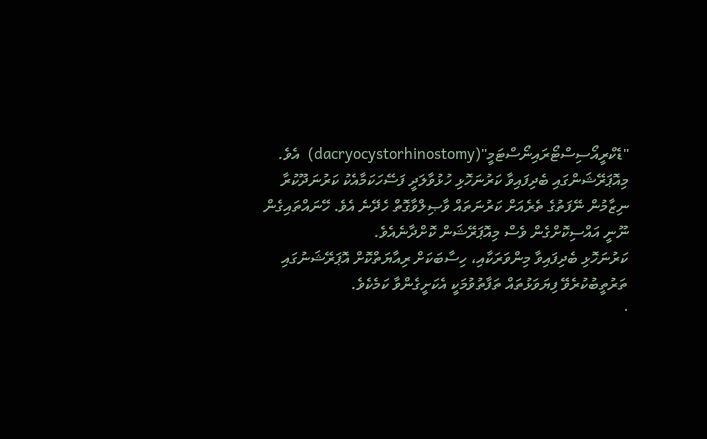"ޑެކްރީއޯސިސްޓޯރައިނޯސްޓަމީ"(dacryocystorhinostomy)  އެވެ. މިއޮޕަރޭޝަންގައި ބެދިފައިވާ ކަރުނަހޮޅި ހުޅުވާލަދީ ފަސޭހަކަމާއެކު ކަރުނަދޫކުރާ ނިޒާމުން ނޭފަތުގެ ތެރެއަށް ކަރުނަތައް ވާޞިލްވާގޮތް ހެދޭނެ އެވެ. ހޭނައްތައިގެން ނޫނީ އައްސިކޮށްގެން ވެސް މިއޮޕަރޭޝަން ކޮށްދާނެއެވެ.
ކަރުނަހޮޅި ބެދިފައިވާ މިންވަރަކާއި، ހިސާބަކަށް ރިއާޔަތްކޮށް އޮޕަރޭޝަނުގައި ތަރުތީބުކުރެވޭ ފިޔަވަޅުތައް ތަފާތުވުމަކީ އެކަށީގެންވާ ކަމެކެވެ.
·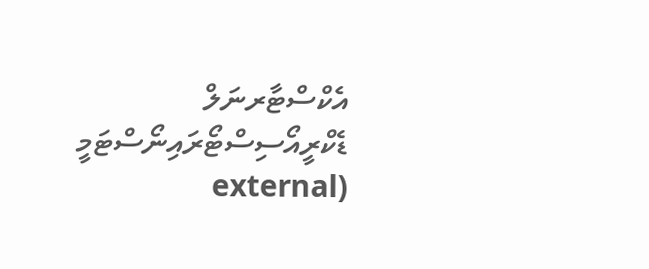އެކްސްޓާރނަލް ޑެކްރީއޯސިސްޓޯރައިނޯސްޓަމީ (external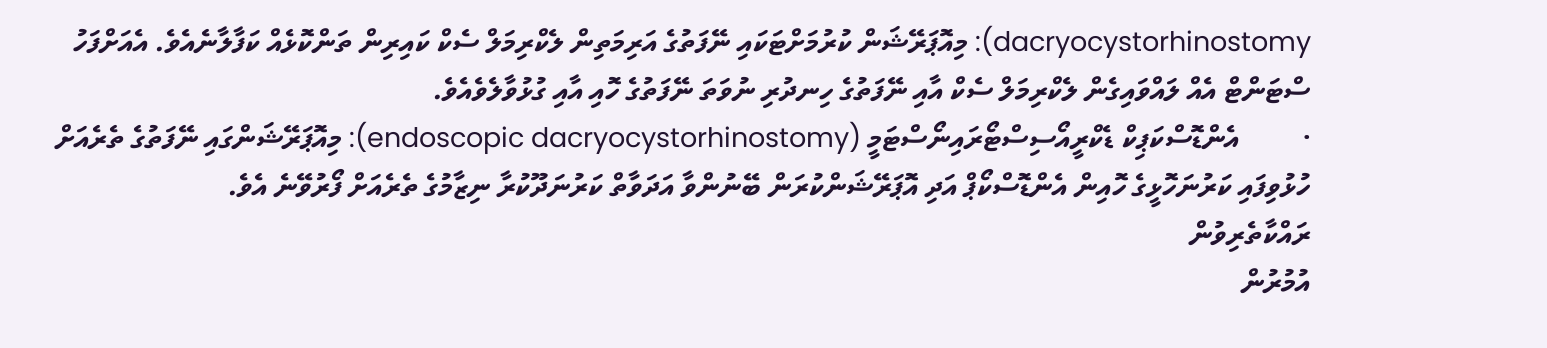dacryocystorhinostomy): މިއޮޕަރޭޝަން ކުރުމަށްޓަކައި ނޭފަތުގެ އަރިމަތިން ލެކްރިމަލް ސެކް ކައިރިން ތަންކޮޅެއް ކަފާލާނެއެވެ. އެއަށްފަހު ސްޓަންޓް އެއް ލައްވައިގެން ލެކްރިމަލް ސެކް އާއި ނޭފަތުގެ ހިނދުރި ނުވަތަ ނޭފަތުގެ ހޮއި އާއި ގުޅުވާލެވެއެވެ.
·         އެންޑޮސްކަޕިކް ޑެކްރީއޯސިސްޓޯރައިނޯސްޓަމީ (endoscopic dacryocystorhinostomy): މިއޮޕަރޭޝަންގައި ނޭފަތުގެ ތެރެއަށް ހުޅުވިފައި ކަރުނަހޮޅީގެ ހޮއިން އެންޑޮސްކޯޕް އަދި އޮޕަރޭޝަންކުރަން ބޭނުންވާ އަދަވާތް ކަރުނަދޫކުރާ ނިޒާމުގެ ތެރެއަށް ފޯރުވޭނެ އެވެ.
ރައްކާތެރިވުން
އުމުރުން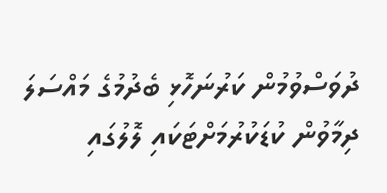ދުވަސްވުމުން ކަރުނަހޮޅި ބެދުމުގެ މައްސަލަ ދިމާވުން ކުޑަކުރުމަށްޓަކައި ލޮލުގައި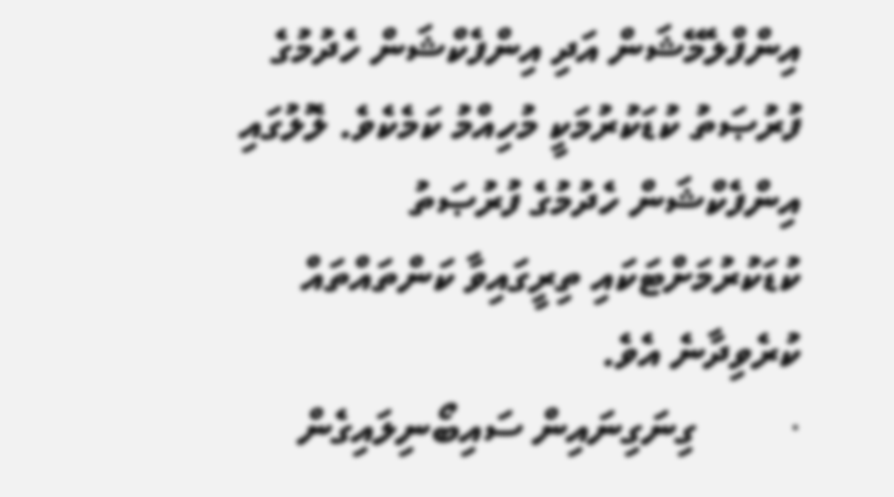އިންފްލެމޭޝަން އަދި އިންފެކްޝަން ހެދުމުގެ ފުރުޞަތު ކުޑަކުރުމަކީ މުހިއްމު ކަމެކެވެ. ލޮލުގައި އިންފެކްޝަން ހެދުމުގެ ފުރުޞަތު ކުޑަކުރުމަށްޓަކައި ތިރީގައިވާ ކަންތައްތައް ކުރެވިދާނެ އެވެ.
·         ގިނަގިނައިން ސައިބޯނިލައިގެން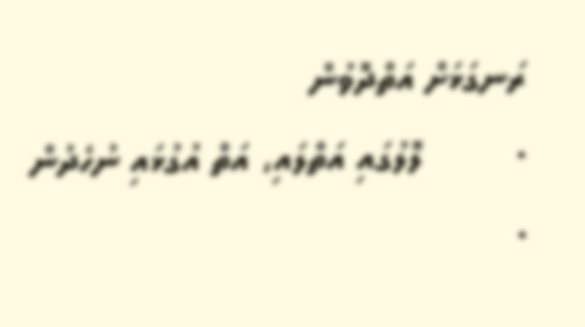ރަނގަޅަށް އަތްދޮވުން
·         ލޮލުގައި އަތްލައި، އަތް އުގުޅައި ނުހެދުން
·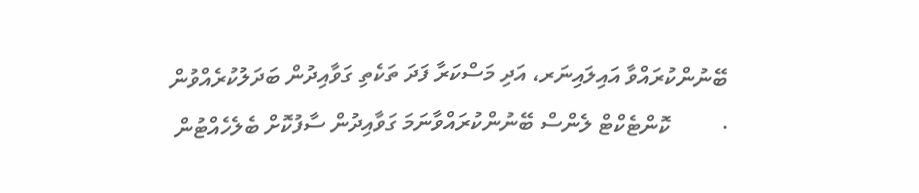ބޭނުންކުރައްވާ އައިލައިނަރ، އަދި މަސްކަރާ ފަދަ ތަކެތި ގަވާއިދުން ބަދަލުކުރެއްވުން
·         ކޮންޓެކްޓް ލެންސް ބޭނުންކުރައްވާނަމަ ގަވާއިދުން ސާފުކޮށް ބެލެހެއްޓުން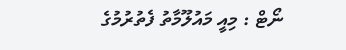ނޯޓް : މިއީ މައުލޫމާތު ފެތުރުމުގެ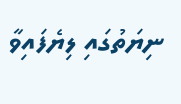ނިޔަތުގައި ލިޔެފައިވާ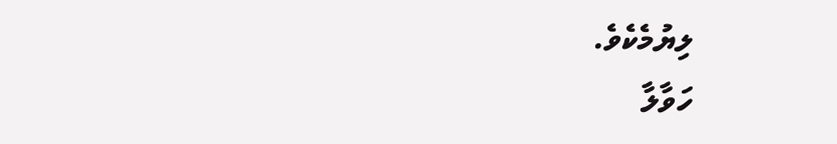ލިޔުމެކެވެ.
ހަވާލާ